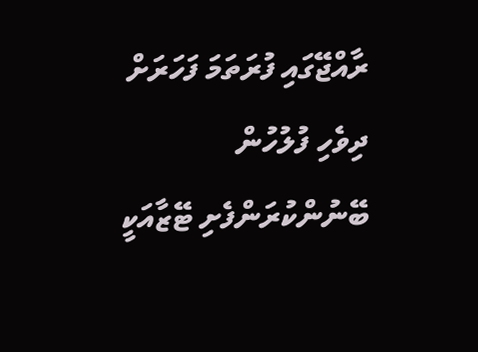ރާއްޖޭގައި ފުރަތަމަ ފަހަރަށް ދިވެހި ފުލުހުން ބޭނުންކުރަންފެށި ޓޭޒާއަކީ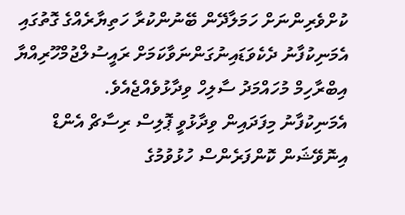ކުށްވެރިންނަށް ހަމަލާދޭން ބޭނުންކުރާ ހަތިޔާރެއްގެ ގޮތުގައި އެމަނިކުފާނު ދެކެވަޑައިނުގަންނަވާކަމަށް ރައީސުލްޖުމްހޫރިއްޔާ އިބްރާހިމް މުހައްމަދު ސާލިހް ވިދާޅުވެއްޖެއެވެ.
އެމަނިކުފާނު މިފަދައިން ވިދާޅުވީ ޕޮލިސް ރިސާޗް އެންޑް އިނޮވޭޝަން ކޮންފަރެންސް ހުޅުވުމުގެ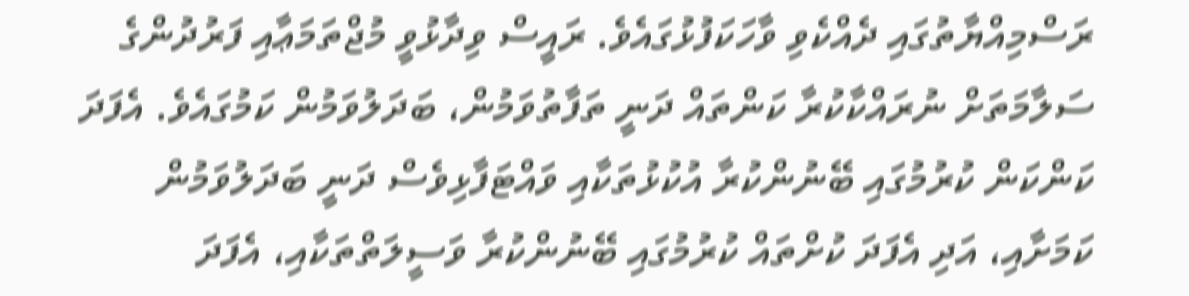ރަސްމިއްޔާތުގައި ދެއްކެވި ވާހަކަފުޅުގައެވެ. ރައީސް ވިދާޅުވީ މުޖްތަމަޢާއި ފަރުދުންގެ ސަލާމަތަށް ނުރައްކާކުރާ ކަންތައް ދަނީ ތަފާތުވަމުން، ބަދަލުވަމުން ކަމުގައެވެ. އެފަދަ ކަންކަން ކުރުމުގައި ބޭނުންކުރާ އުކުޅުތަކާއި ވައްޓަފާޅިވެސް ދަނީ ބަދަލުވަމުން ކަމަށާއި، އަދި އެފަދަ ކުށްތައް ކުރުމުގައި ބޭނުންކުރާ ވަސީލަތްތަކާއި، އެފަދަ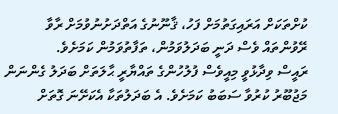ކުށްތަކަށް އަރައިގަތުމަށް ފަހު، ޤާނޫނުގެ އަތްދަށުނުވުމަށް ރާވާ ރޭވުންތައް ވެސް ދަނީ ބަދަލުވަމުން، ތަފާތުވަމުން ކަމަށެވެ.
ރައީސް ވިދާޅުވީ މިއީވެސް ފުލުހުންގެ ތައްޔާރީ ޙާލަތަށް ބަދަލު ގެންނަން މަޖުބޫރު ކުރުވާ ސަބަބު ކަމަށެވެ. އެ ބަދަލުތަކާ އެކަށޭނަ ގޮތަށް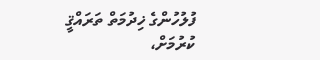ފުލުހުންގެ ޚިދުމަތް ތަރައްޤީ ކުރުމަށް،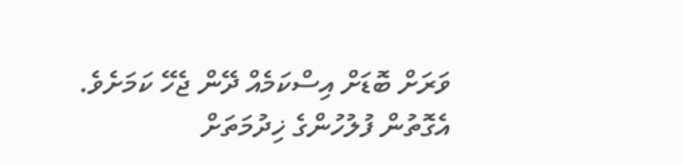ވަރަށް ބޮޑަށް އިސްކަމެއް ދޭން ޖެހޭ ކަމަށެވެ. އެގޮތުން ފުލުހުންގެ ޚިދުމަތަށް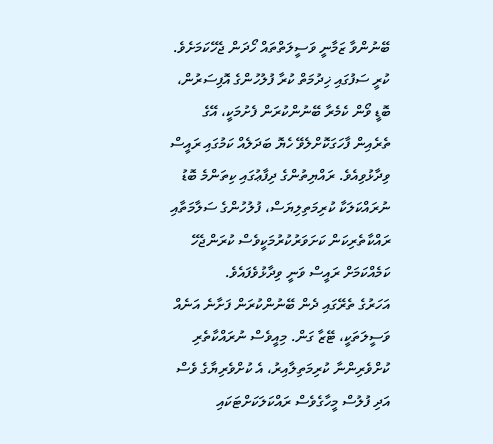ބޭނުންވާ ޒަމާނީ ވަސީލަތްތައް ހޯދަން ޖެހޭކަމަށެވެ. ކުރީ ސަފުގައި ޚިދުމަތް ކުރާ ފުލުހުންގެ އޮފިސަރުން، ބޮޑީ ވޯން ކެމެރާ ބޭނުންކުރަން ފެށުމަކީ، އޭގެ ތެރެއިން ފާހަގަކޮށްލެވޭ ހެޔޮ ބަދަލެއް ކަމުގައި ރައީސް ވިދާޅުވިއެވެ. ރައްޔިތުންގެ ދިފާޢުގައި ކިތަންމެ ބޮޑު ނުރައްކަލަކާ ކުރިމަތިލިޔަސް، ފުލުހުންގެ ސަލާމަތާއި ރައްކާތެރިކަން ކަށަވަރުކުރުމަކީވެސް ކުރަންޖެހޭ ކަމެއްކަމަށް ރައީސް ވަނީ ވިދާޅުވެފައެވެ.
އަހަރުގެ ތެރޭގައި ދެން ބޭނުންކުރަން ފަށާނެ އަނެއް ވަސީލަތަކީ، ޓޭޒާ ގަން. މިއީވެސް ނުރައްކާތެރި ކުށްވެރިންނާ ކުރިމަތިލާއިރު، އެ ކުށްވެރިޔާގެ ވެސް އަދި ފުލުސް މީހާގެވެސް ރައްކަލަކަށްޓަކައި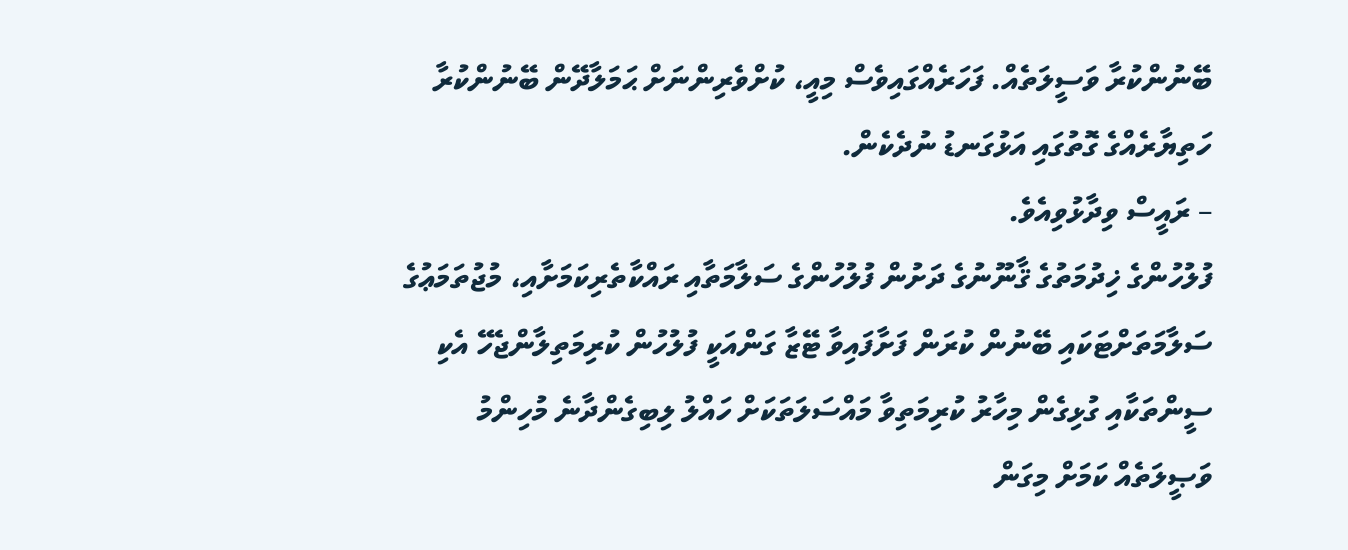ބޭނުންކުރާ ވަސީލަތެއް. ފަހަރެއްގައިވެސް މިއީ، ކުށްވެރިންނަށް ޙަމަލާދޭން ބޭނުންކުރާ ހަތިޔާރެއްގެ ގޮތުގައި އަޅުގަނޑު ނުދެކެން.
– ރައީސް ވިދާޅުވިއެވެ.
ފުލުހުންގެ ޚިދުމަތުގެ ޤާނޫނުގެ ދަށުން ފުލުހުންގެ ސަލާމަތާއި ރައްކާތެރިކަމަށާއި، މުޖުތަމަޢުގެ ސަލާމަތަށްޓަކައި ބޭނުން ކުރަން ފަށާފައިވާ ޓޭޒާ ގަންއަކީ ފުލުހުން ކުރިމަތިލާންޖެހޭ އެކި ސީންތަކާއި ގުޅިގެން މިހާރު ކުރިމަތިވާ މައްސަލަތަކަށް ހައްލު ލިބިގެންދާނެ މުހިންމު ވަޞީލަތެއް ކަމަށް މިގަން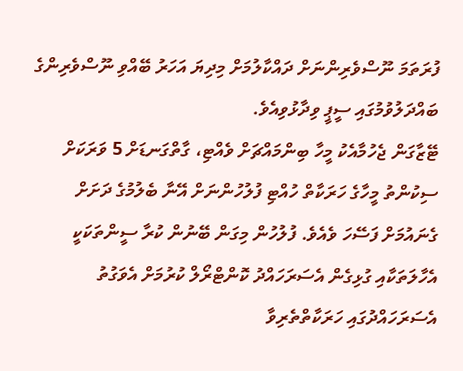ފުރަތަމަ ނޫސްވެރިންނަށް ދައްކާލުމަށް މިދިޔަ އަހަރު ބޭއްވި ނޫސްވެރިންގެ ބައްދަލުވުމުގައި ސީޕީ ވިދާޅުވިއެވެ.
ޓޭޒާގަން ޖެހުމާއެކު މީހާ ބިންމައްޗަށް ވެއްޓި، ގާތްގަނޑަށް 5 ވަރަކަށް ސިކުންތު މީހާގެ ހަރަކާތް ހުއްޓި ފުލުހުންނަށް އޭނާ ބެލުމުގެ ދަށަށް ގެނައުމަށް ފަސޭހަ ވެއެވެ. ފުލުހުން މިގަން ބޭނުން ކުރާ ސީންތަކަކީ އެހާލަތަކާއި ގުޅިގެން އެސަރަހައްދު ކޮންޓްރޯލް ކުރުމަށް އެވަގުތު އެސަރަހައްދުގައި ހަރަކާތްތެރިވާ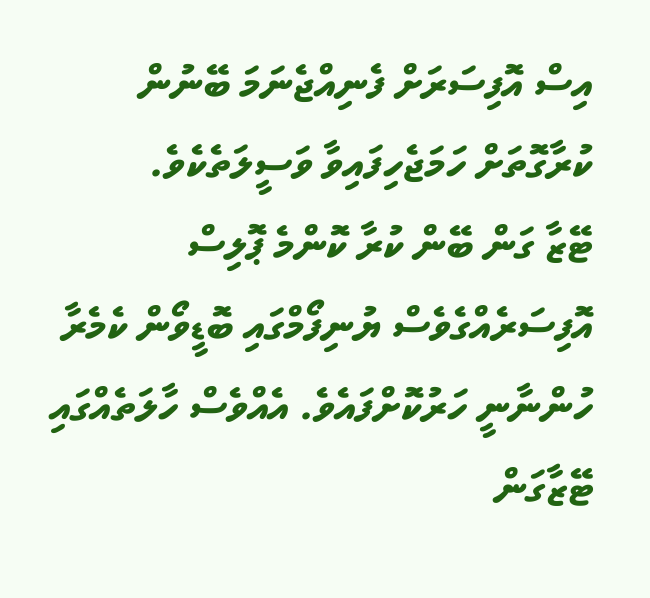އިސް އޮފިސަރަށް ފެނިއްޖެނަމަ ބޭނުން ކުރާގޮތަށް ހަމަޖެހިފައިވާ ވަސީލަތެކެވެ.
ޓޭޒާ ގަން ބޭން ކުރާ ކޮންމެ ޕޮލިސް އޮފިސަރެއްގެވެސް ޔުނިފޯމްގައި ބޮޑީވޯން ކެމެރާ ހުންނާނީ ހަރުކޮށްފައެވެ. އެއްވެސް ހާލަތެއްގައި ޓޭޒާގަން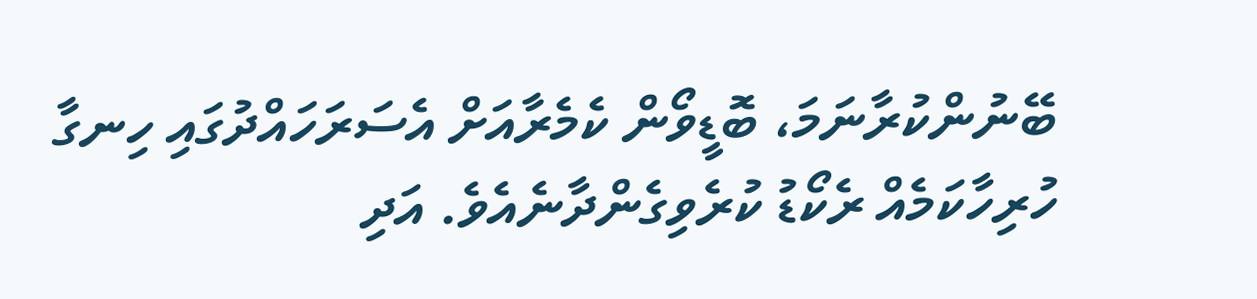ބޭނުންކުރާނަމަ، ބޮޑީވޯން ކެމެރާއަށް އެސަރަހައްދުގައި ހިނގާ ހުރިހާކަމެއް ރެކޯޑު ކުރެވިގެންދާނެއެވެ. އަދި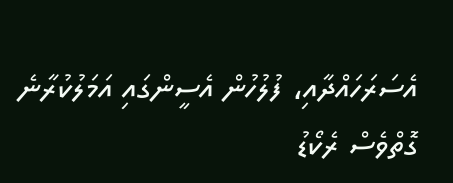އެސަރަހައްދާއި، ފުލުހުން އެސީންގައި އަމަލުކުރާނެ ގޮތްވެސް ރެކޯޑު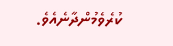ކުރެވެމުންދާނެއެވެ.